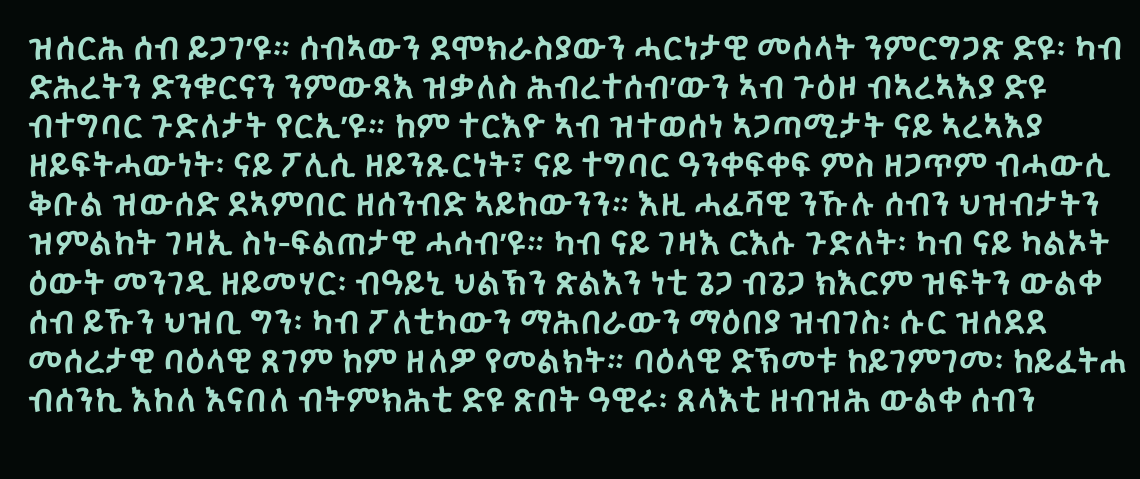ዝሰርሕ ሰብ ይጋገ’ዩ። ሰብኣውን ደሞክራስያውን ሓርነታዊ መሰላት ንምርግጋጽ ድዩ፡ ካብ ድሕረትን ድንቁርናን ንምውጻእ ዝቃለስ ሕብረተሰብ’ውን ኣብ ጉዕዞ ብኣረኣእያ ድዩ ብተግባር ጉድለታት የርኢ’ዩ። ከም ተርእዮ ኣብ ዝተወሰነ ኣጋጣሚታት ናይ ኣረኣእያ ዘይፍትሓውነት፡ ናይ ፖሊሲ ዘይንጹርነት፣ ናይ ተግባር ዓንቀፍቀፍ ምስ ዘጋጥም ብሓውሲ ቅቡል ዝውሰድ ደኣምበር ዘሰንብድ ኣይከውንን። እዚ ሓፈሻዊ ንኹሉ ሰብን ህዝብታትን ዝምልከት ገዛኢ ስነ-ፍልጠታዊ ሓሳብ’ዩ። ካብ ናይ ገዛእ ርእሱ ጉድለት፡ ካብ ናይ ካልኦት ዕውት መንገዲ ዘይመሃር፡ ብዓይኒ ህልኽን ጽልእን ነቲ ጌጋ ብጌጋ ክእርም ዝፍትን ውልቀ ሰብ ይኹን ህዝቢ ግን፡ ካብ ፖለቲካውን ማሕበራውን ማዕበያ ዝብገስ፡ ሱር ዝሰደደ መሰረታዊ ባዕላዊ ጸገም ከም ዘለዎ የመልክት። ባዕላዊ ድኽመቱ ከይገምገመ፡ ከይፈትሐ ብሰንኪ እከለ እናበለ ብትምክሕቲ ድዩ ጽበት ዓዊሩ፡ ጸላእቲ ዘብዝሕ ውልቀ ሰብን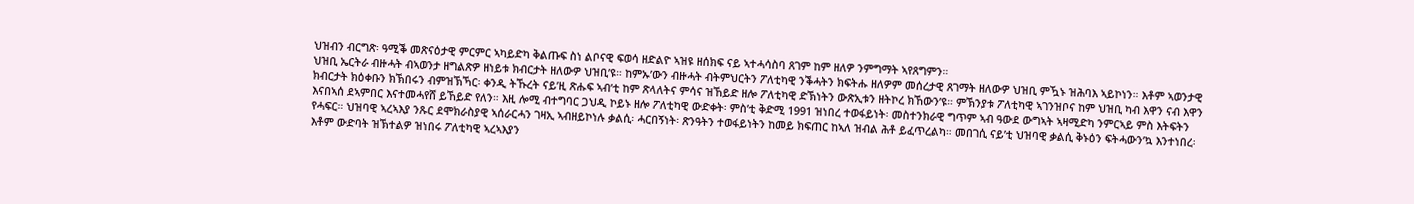ህዝብን ብርግጽ፡ ዓሚቕ መጽናዕታዊ ምርምር ኣካይድካ ቅልጡፍ ስነ ልቦናዊ ፍወሳ ዘድልዮ ኣዝዩ ዘሰክፍ ናይ ኣተሓሳስባ ጸገም ከም ዘለዎ ንምግማት ኣየጸግምን።
ህዝቢ ኤርትራ ብዙሓት ብኣወንታ ዘግልጽዎ ዘነይቱ ክብርታት ዘለውዎ ህዝቢ’ዩ። ከምኡ’ውን ብዙሓት ብትምህርትን ፖለቲካዊ ንቕሓትን ክፍትሑ ዘለዎም መሰረታዊ ጸገማት ዘለውዎ ህዝቢ ምዃኑ ዝሕባእ ኣይኮነን። እቶም ኣወንታዊ ክብርታት ክዕቀቡን ክኽበሩን ብምዝኽኻር፡ ቀንዲ ትኹረት ናይ’ዚ ጽሑፍ ኣብ’ቲ ከም ጽላለትና ምሳና ዝኸይድ ዘሎ ፖለቲካዊ ድኽነትን ውጽኢቱን ዘትኮረ ክኸውን’ዩ። ምኽንያቱ ፖለቲካዊ ኣገንዝቦና ከም ህዝቢ ካብ እዋን ናብ እዋን እናበኣሰ ደኣምበር እናተመሓየሸ ይኸይድ የለን። እዚ ሎሚ ብተግባር ጋህዲ ኮይኑ ዘሎ ፖለቲካዊ ውድቀት፡ ምስ’ቲ ቅድሚ 1991 ዝነበረ ተወፋይነት፡ መስተንክራዊ ግጥም ኣብ ዓውደ ውግኣት ኣዛሚድካ ንምርኣይ ምስ እትፍትን የሓፍር። ህዝባዊ ኣረኣእያ ንጹር ደሞክራስያዊ ኣሰራርሓን ገዛኢ ኣብዘይኮነሉ ቃልሲ፡ ሓርበኝነት፡ ጽንዓትን ተወፋይነትን ከመይ ክፍጠር ከኣለ ዝብል ሕቶ ይፈጥረልካ። መበገሲ ናይ’ቲ ህዝባዊ ቃልሲ ቅኑዕን ፍትሓውን’ኳ እንተነበረ፡ እቶም ውድባት ዝኽተልዎ ዝነበሩ ፖለቲካዊ ኣረኣእያን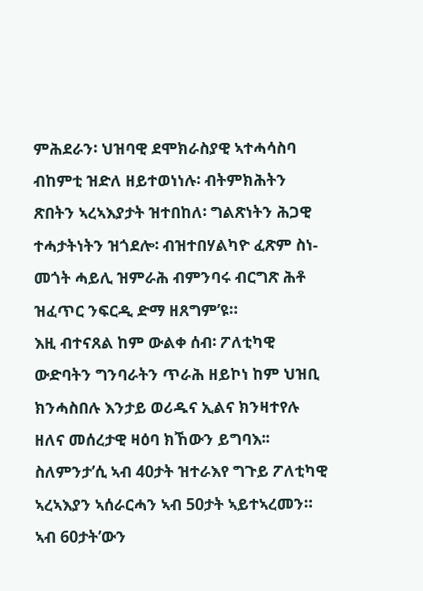ምሕደራን፡ ህዝባዊ ደሞክራስያዊ ኣተሓሳስባ ብከምቲ ዝድለ ዘይተወነነሉ፡ ብትምክሕትን ጽበትን ኣረኣእያታት ዝተበከለ፡ ግልጽነትን ሕጋዊ ተሓታትነትን ዝጎደሎ፡ ብዝተበሃልካዮ ፈጽም ስነ-መጎት ሓይሊ ዝምራሕ ብምንባሩ ብርግጽ ሕቶ ዝፈጥር ንፍርዲ ድማ ዘጸግም’ዩ።
እዚ ብተናጸል ከም ውልቀ ሰብ፡ ፖለቲካዊ ውድባትን ግንባራትን ጥራሕ ዘይኮነ ከም ህዝቢ ክንሓስበሉ እንታይ ወሪዱና ኢልና ክንዛተየሉ ዘለና መሰረታዊ ዛዕባ ክኸውን ይግባእ፡፡ ስለምንታ’ሲ ኣብ 40ታት ዝተራእየ ግጉይ ፖለቲካዊ ኣረኣእያን ኣሰራርሓን ኣብ 50ታት ኣይተኣረመን። ኣብ 60ታት’ውን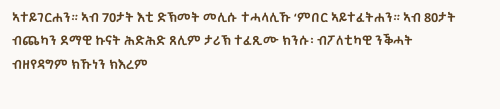ኣተይገርሐን። ኣብ 70ታት እቲ ድኽመት መሊሱ ተሓላሊኹ ‘ምበር ኣይተፈትሐን። ኣብ 80ታት ብጨካን ደማዊ ኩናት ሕድሕድ ጸሊም ታሪኽ ተፈጺሙ ክንሱ፡ ብፖለቲካዊ ንቕሓት ብዘየዳግም ክኹነን ክእረም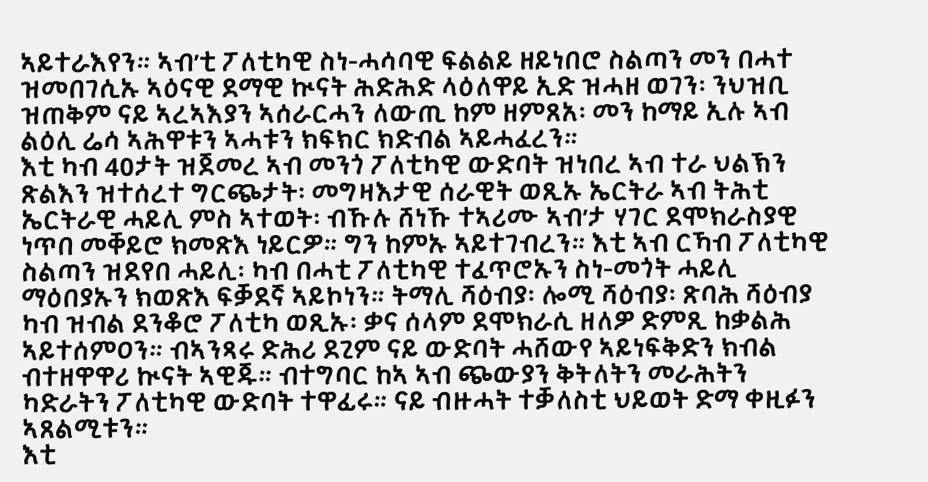ኣይተራእየን። ኣብ’ቲ ፖለቲካዊ ስነ-ሓሳባዊ ፍልልይ ዘይነበሮ ስልጣን መን በሓተ ዝመበገሲኡ ኣዕናዊ ደማዊ ኲናት ሕድሕድ ላዕለዋይ ኢድ ዝሓዘ ወገን፡ ንህዝቢ ዝጠቅም ናይ ኣረኣእያን ኣሰራርሓን ለውጢ ከም ዘምጸአ፡ መን ከማይ ኢሉ ኣብ ልዕሊ ሬሳ ኣሕዋቱን ኣሓቱን ክፍክር ክድብል ኣይሓፈረን።
እቲ ካብ 40ታት ዝጀመረ ኣብ መንጎ ፖለቲካዊ ውድባት ዝነበረ ኣብ ተራ ህልኽን ጽልእን ዝተሰረተ ግርጭታት፡ መግዛእታዊ ሰራዊት ወጺኡ ኤርትራ ኣብ ትሕቲ ኤርትራዊ ሓይሊ ምስ ኣተወት፡ ብኹሉ ሸነኹ ተኣሪሙ ኣብ’ታ ሃገር ደሞክራስያዊ ነጥበ መቐይሮ ክመጽእ ነይርዎ። ግን ከምኡ ኣይተገብረን። እቲ ኣብ ርኻብ ፖለቲካዊ ስልጣን ዝደየበ ሓይሊ፡ ካብ በሓቲ ፖለቲካዊ ተፈጥሮኡን ስነ-መጎት ሓይሊ ማዕበያኡን ክወጽእ ፍቓደኛ ኣይኮነን። ትማሊ ሻዕብያ፡ ሎሚ ሻዕብያ፡ ጽባሕ ሻዕብያ ካብ ዝብል ደንቆሮ ፖለቲካ ወጺኡ፡ ቃና ሰላም ደሞክራሲ ዘለዎ ድምጺ ከቃልሕ ኣይተሰምዐን። ብኣንጻሩ ድሕሪ ደጊም ናይ ውድባት ሓሸውየ ኣይነፍቅድን ክብል ብተዘዋዋሪ ኲናት ኣዊጁ። ብተግባር ከኣ ኣብ ጭውያን ቅትለትን መራሕትን ካድራትን ፖለቲካዊ ውድባት ተዋፊሩ። ናይ ብዙሓት ተቓለስቲ ህይወት ድማ ቀዚፉን ኣጸልሚቱን።
እቲ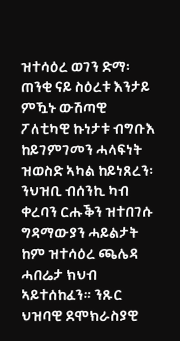ዝተሳዕረ ወገን ድማ፡ ጠንቂ ናይ ስዕረቱ እንታይ ምዃኑ ውሽጣዊ ፖለቲካዊ ኩነታቱ ብግቡእ ከይገምገመን ሓላፍነት ዝወስድ ኣካል ከይነጸረን፡ ንህዝቢ ብሰንኪ ካብ ቀረባን ርሑቕን ዝተበገሱ ግዳማውያን ሓይልታት ከም ዝተሳዕረ ጫሌዳ ሓበሬታ ክህብ ኣይተሰከፈን። ንጹር ህዝባዊ ደሞክራስያዊ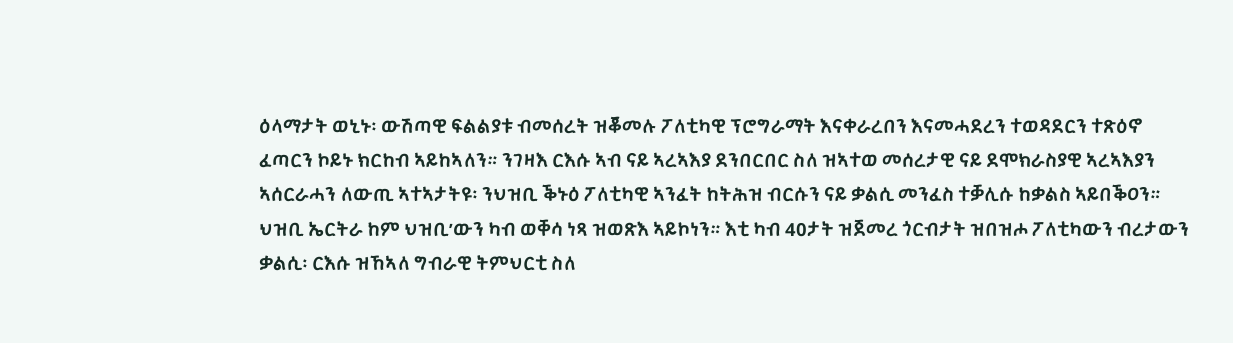ዕላማታት ወኒኑ፡ ውሽጣዊ ፍልልያቱ ብመሰረት ዝቖመሉ ፖለቲካዊ ፕሮግራማት እናቀራረበን እናመሓደረን ተወዳደርን ተጽዕኖ ፈጣርን ኮይኑ ክርከብ ኣይከኣለን። ንገዛእ ርእሱ ኣብ ናይ ኣረኣእያ ደንበርበር ስለ ዝኣተወ መሰረታዊ ናይ ደሞክራስያዊ ኣረኣእያን ኣሰርራሓን ለውጢ ኣተኣታትዩ፡ ንህዝቢ ቕኑዕ ፖለቲካዊ ኣንፈት ከትሕዝ ብርሱን ናይ ቃልሲ መንፈስ ተቓሊሱ ከቃልስ ኣይበቕዐን።
ህዝቢ ኤርትራ ከም ህዝቢ’ውን ካብ ወቐሳ ነጻ ዝወጽእ ኣይኮነን። እቲ ካብ 40ታት ዝጀመረ ጎርብታት ዝበዝሖ ፖለቲካውን ብረታውን ቃልሲ፡ ርእሱ ዝኸኣለ ግብራዊ ትምህርቲ ስለ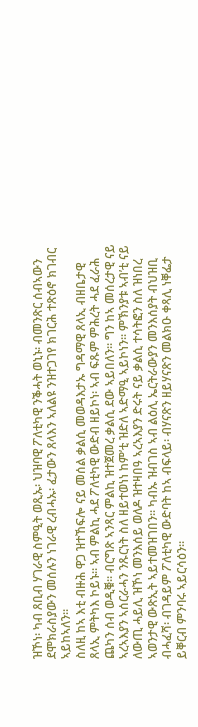ዝኾነ፡ ካብ ጸቢብ ሃገራዊ ስምዒት ወጺኡ፡ ህዝባዊ ፖለቲካዊ ንቕሓት ወኒኑ፡ ብመንጽር ሰብኣውን ደሞክራስያውን መሰሉን ነገራዊ ረብሓኡ፡ ፈታውን ጸላእን ኣለልዩ ንዝተጋገየ ክገርሕ ተጽዕኖ ክገብር ኣይከኣለን።
ስለዚ ከኣ እቲ ብዙሕ ዋጋ ዝተኸፍሎ ናይ መሰል ቃልሲ መወዳእታኡ ግዳማዊ ጸላኢ ብዘቤታዊ ጸላኢ ምትካእ ኮይኑ። ኣብ ምልኪ ሓደ ፖለቲካዊ ውድብ ዘይኮነ፡ ኣብ ፍጹም ምሕረት ሓደ ፈራሕ ጨካን ሰብ ወዲቑ። ብርግጽ ኣንጻር ምልኪ ዝተጀመረ ቃልሲ ደው ኣይበለን። ግን ከኣ መሰረታዊ ናይ ኣረኣእያን ኣሰርራሓን ንጹርነት ስለ ዘይተወነነ ከም’ቲ ዝድለ ኣድማዒ ኣይኮነን፡፡ ምኽንያቱ ኣብ’ቲ ናይ ለውጢ ሓይሊ ዝኾነ መንእሰይ ወለዶ ዝተዛበዓ ኣረኣእያን ድሩት ናይ ቃልሲ ተሳትፎን ስለ ዝነበረ ኣወንታዊ ውጽኢት ኣይተመዝገበን። ካብኡ ዝብገስ ኣብ ልዕሊ ኤርትራውያን መንእሰያት ብህዝቢ ብሓፈሻ፡ ብገዳይም ፖለቲካዊ ውድባት ከኣ ብፍላይ፡ ብሃናጽን ዘይሃናጽን መልክዑ ቀጻሊ ነቐፌታ ይቐርብ ምንባሩ ኣይርሳዕን።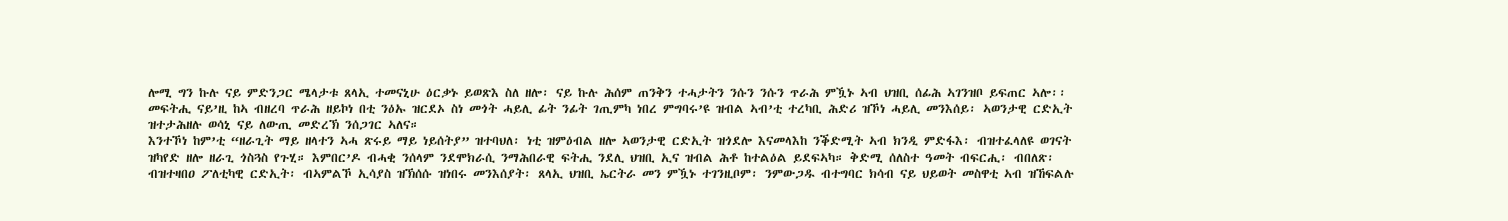ሎሚ ግን ኩሉ ናይ ምድንጋር ሜላታቱ ጸላኢ ተመናኒሁ ዕርቃኑ ይወጽእ ስለ ዘሎ፡ ናይ ኩሉ ሕሰም ጠንቅን ተሓታትን ንሱን ንሱን ጥራሕ ምዃኑ ኣብ ህዝቢ ሰፊሕ ኣገንዝቦ ይፍጠር ኣሎ፡፡ መፍትሒ ናይ’ዚ ከኣ ብዘረባ ጥራሕ ዘይኮነ በቲ ንዕኡ ዝርደኦ ስነ መጎት ሓይሊ ፊት ንፊት ገጢምካ ነበረ ምግባሩ’ዩ ዝብል ኣብ’ቲ ተረካቢ ሕድሪ ዝኾነ ሓይሊ መንእሰይ፡ ኣወንታዊ ርድኢት ዝተታሕዘሉ ወሳኒ ናይ ለውጢ መድረኽ ንሰጋገር ኣለና።
እንተኾነ ከም’ቲ “ዘራጊት ማይ ዘላተን ኣሓ ጽሩይ ማይ ነይሰትያ” ዝተባህለ፡ ነቲ ዝምዕብል ዘሎ ኣወንታዊ ርድኢት ዝጎደሎ እናመላእከ ንቕድሚት ኣብ ክንዲ ምድፋእ፡ ብዝተፈላለዩ ወገናት ዝካየድ ዘሎ ዘራጊ ጎስጓስ የጉሂ። እምበር’ዶ ብሓቂ ንሰላም ንደሞክራሲ ንማሕበራዊ ፍትሒ ንደሊ ህዝቢ ኢና ዝብል ሕቶ ከተልዕል ይደፍኣካ። ቅድሚ ሰለስተ ዓመት ብፍርሒ፡ ብበለጽ፡ ብዝተዛበዐ ፖለቲካዊ ርድኢት፡ ብኣምልኾ ኢሳያስ ዝኽሰሱ ዝነበሩ መንእሰያት፡ ጸላኢ ህዝቢ ኤርትራ መን ምዃኑ ተገንዚቦም፡ ንምውጋዱ ብተግባር ክሳብ ናይ ህይወት መስዋቲ ኣብ ዝኸፍልሉ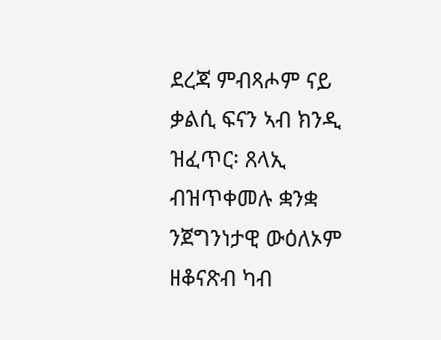ደረጃ ምብጻሖም ናይ ቃልሲ ፍናን ኣብ ክንዲ ዝፈጥር፡ ጸላኢ ብዝጥቀመሉ ቋንቋ ንጀግንነታዊ ውዕለኦም ዘቆናጽብ ካብ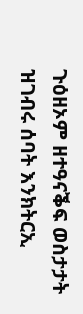ጉዕዘኦም ዘተዓናቕፍ ወስታታት ዝገብሩ ሰባት እንክትርኢ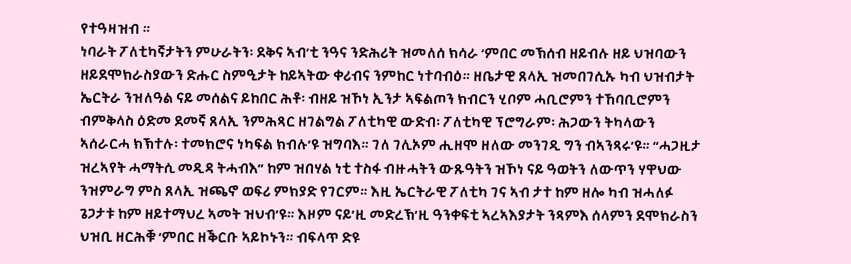የተዓዛዝብ ።
ነባራት ፖለቲካኛታትን ምሁራትን፡ ደቅና ኣብ’ቲ ንዓና ንድሕሪት ዝመለሰ ክሳራ ‘ምበር መኽሰብ ዘይብሉ ዘይ ህዝባውን ዘይደሞክራስያውን ድሑር ስምዒታት ከይኣትው ቀሪብና ንምከር ነተባብዕ። ዘቤታዊ ጸላኢ ዝመበገሲኡ ካብ ህዝብታት ኤርትራ ንዝለዓል ናይ መሰልና ይከበር ሕቶ፡ ብዘይ ዝኾነ ኢንታ ኣፍልጦን ክብርን ሂቦም ሓቢሮምን ተኸባቢሮምን ብምቅላስ ዕድመ ደመኛ ጸላኢ ንምሕጻር ዘገልግል ፖለቲካዊ ውድብ፡ ፖለቲካዊ ፕሮግራም፡ ሕጋውን ትካላውን ኣሰራርሓ ክኽተሉ፡ ተመክሮና ነካፍል ክብሉ’ዩ ዝግባእ። ገለ ገሊኦም ሒዘሞ ዘለው መንገዲ ግን ብኣንጻሩ’ዩ። “ሓጋዚታ ዝረኣየት ሓማትሲ መዲዳ ትሓብእ” ከም ዝበሃል ነቲ ተስፋ ብዙሓትን ውጹዓትን ዝኾነ ናይ ዓወትን ለውጥን ሃዋህው ንዝምራግ ምስ ጸላኢ ዝጫኖ ወፍሪ ምክያድ የገርም። እዚ ኤርትራዊ ፖለቲካ ገና ኣብ ታተ ከም ዘሎ ካብ ዝሓለፉ ጌጋታቱ ከም ዘይተማህረ ኣመት ዝህብ’ዩ። እዞም ናይ’ዚ መድረኽ’ዚ ዓንቀፍቲ ኣረኣእያታት ንጻምእ ሰላምን ደሞክራስን ህዝቢ ዘርሕቑ ‘ምበር ዘቕርቡ ኣይኮኑን። ብፍላጥ ድዩ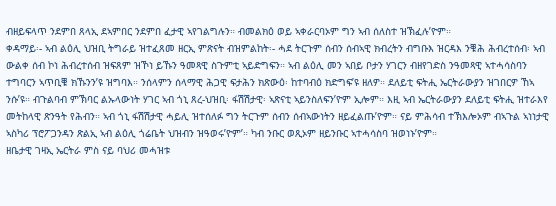ብዘይፍላጥ ንደምበ ጸላኢ ደኣምበር ንደምበ ፈታዊ ኣየገልግሉን። ብመልክዕ ወይ ኣቀራርባኦም ግን ኣብ ሰለስተ ዝኽፈሉ’ዮም።
ቀዳማይ፡- ኣብ ልዕሊ ህዝቢ ትግራይ ዝተፈጸመ ዘርኢ ምጽናት ብዝምልከት፡- ሓደ ትርጉም ሰብን ሰብኣዊ ክብረትን ብግቡእ ዝርዳእ ንቑሕ ሕብረተሰብ፡ ኣብ ውልቀ ሰብ ኮነ ሕብረተሰብ ዝፍጸም ዝኾነ ይኹን ዓመጻዊ ስጉምቲ ኣይድግፍን። ኣብ ልዕሊ መን ኣበይ ቦታን ሃገርን ብዘየገድስ ንዓመጻዊ ኣተሓሳስባን ተግባርን ኣጥቢቑ ክኹንን’ዩ ዝግባእ። ንሰላምን ሰላማዊ ሕጋዊ ፍታሕን ክጽውዕ፡ ከተባብዕ ክድግፍ’ዩ ዘለዎ። ደለይቲ ፍትሒ ኤርትራውያን ዝገበርዎ ኸኣ ንሱ’ዩ። ብጉልባብ ምኽባር ልኡላውነት ሃገር ኣብ ጎኒ ጸረ-ህዝቢ፡ ፋሽሽታዊ፡ ኣጽናቲ ኣይንስለፍን’ዮም ኢሎም። እዚ ኣብ ኤርትራውያን ደለይቲ ፍትሒ ዝተራእየ መትከላዊ ጽንዓት የሕብን። ኣብ ጎኒ ፋሽሽታዊ ሓይሊ ዝተሰለፉ ግን ትርጉም ሰብን ሰብኣውነትን ዘይፈልጡ’ዮም። ናይ ምሕሳብ ተኽእሎኦም ብኣጉል ኣነነታዊ ኣስካሪ ፕሮፖጋንዳን ጽልኢ ኣብ ልዕሊ ጎሬቤት ህዝብን ዝዓወሩ’ዮም’። ካብ ንቡር ወጺኦም ዘይንቡር ኣተሓሳስባ ዝወነኑ’ዮም።
ዘቤታዊ ገዛኢ ኤርትራ ምስ ናይ ባህሪ መሓዝቱ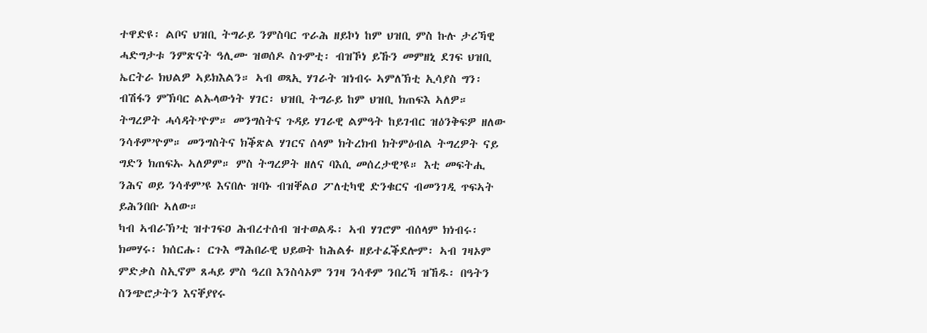ተዋድዩ፡ ልቦና ህዝቢ ትግራይ ንምስባር ጥራሕ ዘይኮነ ከም ህዝቢ ምስ ኩሉ ታሪኻዊ ሓድግታቱ ንምጽናት ዓሊሙ ዝወሰዶ ስጉምቲ፡ ብዝኾነ ይኹን መምዘኒ ደገፍ ህዝቢ ኤርትራ ክህልዎ ኣይክእልን። ኣብ ወጻኢ ሃገራት ዝነብሩ ኣምለኽቲ ኢሳያስ ግን፡ ብሽፋን ምኽባር ልኡላውነት ሃገር፡ ህዝቢ ትግራይ ከም ህዝቢ ክጠፍእ ኣለዎ። ትግረዎት ሓሳዳት’ዮም። መንግስትና ጉዳይ ሃገራዊ ልምዓት ከይገብር ዝዕንቅፍዎ ዘለው ንሳቶም’ዮም። መንግስትና ክቕጽል ሃገርና ሰላም ክትረክብ ክትምዕብል ትግረዎት ናይ ግድን ክጠፍኡ ኣለዎም። ምስ ትግረዎት ዘለና ባእሲ መሰረታዊ’ዩ። እቲ መፍትሒ ንሕና ወይ ንሳቶም’ዩ እናበሉ ዝባኑ ብዝቐልዐ ፖለቲካዊ ድንቁርና ብመንገዲ ጥፍኣት ይሕንበቡ ኣለው።
ካብ ኣብራኽ’ቲ ዝተገፍዐ ሕብረተሰብ ዝተወልዱ፡ ኣብ ሃገሮም ብሰላም ክነብሩ፡ ክመሃሩ፡ ክሰርሑ፡ ርጉእ ማሕበራዊ ህይወት ከሕልፉ ዘይተፈቕደሎም፡ ኣብ ገዛኦም ምድቃስ ስኢኖም ጸሓይ ምስ ዓረበ እንስሳኦም ንገዛ ንሳቶም ንበረኻ ዝኸዱ፡ በዓትን ስንጭሮታትን እናቐያየሩ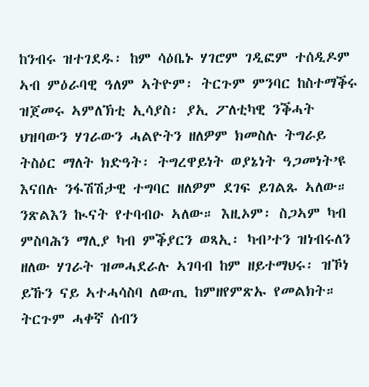ከንብሩ ዝተገደዱ፡ ከም ሳዕቤኑ ሃገሮም ገዲፎም ተሰዲዶም ኣብ ምዕራባዊ ዓለም ኣትዮም፡ ትርጉም ምንባር ከስተማቕሩ ዝጀመሩ ኣምለኽቲ ኢሳያስ፡ ያኢ ፖለቲካዊ ንቕሓት ህዝባውን ሃገራውን ሓልዮትን ዘለዎም ክመስሉ ትግራይ ትስዕር ማለት ክድዓት፡ ትግረዋይነት ወያኔነት ዓጋመነት’ዩ እናበሉ ንፋሽሽታዊ ተግባር ዘለዎም ደገፍ ይገልጹ ኣለው። ንጽልእን ኲናት የተባብዑ ኣለው። እዚኦም፡ ስጋኣም ካብ ምስባሕን ማሊያ ካብ ምቕያርን ወጻኢ፡ ካብ’ተን ዝነብሩለን ዘለው ሃገራት ዝመሓደራሉ ኣገባብ ከም ዘይተማህሩ፡ ዝኾነ ይኹን ናይ ኣተሓሳስባ ለውጢ ከምዘየምጽኡ የመልክት።
ትርጉም ሓቀኛ ሰብን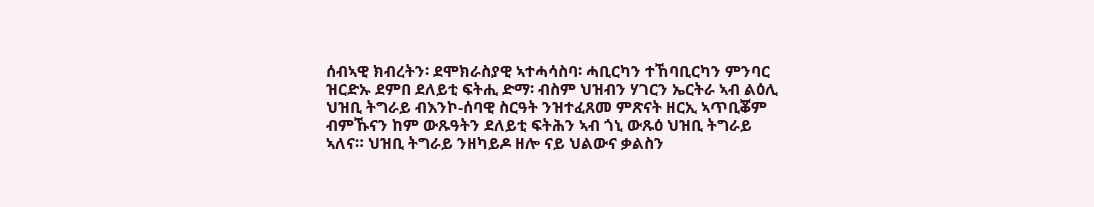ሰብኣዊ ክብረትን፡ ደሞክራስያዊ ኣተሓሳስባ፡ ሓቢርካን ተኸባቢርካን ምንባር ዝርድኡ ደምበ ደለይቲ ፍትሒ ድማ፡ ብስም ህዝብን ሃገርን ኤርትራ ኣብ ልዕሊ ህዝቢ ትግራይ ብእንኮ-ሰባዊ ስርዓት ንዝተፈጸመ ምጽናት ዘርኢ ኣጥቢቖም ብምኹናን ከም ውጹዓትን ደለይቲ ፍትሕን ኣብ ጎኒ ውጹዕ ህዝቢ ትግራይ ኣለና። ህዝቢ ትግራይ ንዘካይዶ ዘሎ ናይ ህልውና ቃልስን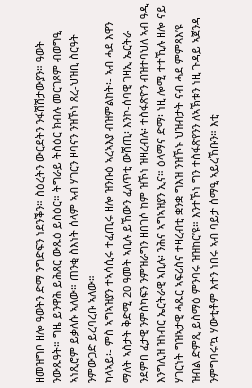ዘመዝግቦ ዘሎ ዓወትን ድማ ንግድፍን ነደንቕን። ስዕረትን ውርደትን ንፋሽሽታውያን። ዓወት ንውጹዓት። ግዜ ይንዋሕ ይሕጸር ውጹዕ ይስዕር። ትግራይ ትስዕር ክብሉ መርገጾም ብወግዒ ኣነጺሮም ይቃለሱ ኣለው። ጠንቂ ስእነት ሰላም ኣብ ሃገርን ዞባናን ንዝኾነ ጸረ-ህዝቢ ስርዓት ንምውጋድ ይረባረቡ ኣለው።
ካላኣይ፡- ምስ ኣግኣዝያን ተኣሳሲሩ ተፈጢሩ ዘሎ ዝንቡዕ ኣረኣእያ ብዝምልከት፡- ኣብ ሓደ እዋን ማለት ኣስታት ቅድሚ 20 ዓመት ኣቢሉ ይኸውን ፈለጥቲ ውሽጢ፡ እንኮ-ሰባዊ ገዛኢ ኤርትራ ንደምበ ፈታዊ ንምስካፍን ንምዝራግን ዘበገሶ ከም ዝኾነ ዝዛረብሉ፡ ተስፋጽዮን ብዝተባህለ ኣብ ዓዲ እንግሊዝ ዝነብር ኤርትራዊ ኣቢሉ፡ ንሕና ኣግኣዝያን ኢና። ዕላማና ድማ፡ ነዚ ሎሚ ተተኺሉ ዘሎ ናይ ሃገርነት ግዝኣታዊ ሓጹር ኣፍሪስና ተዛረብቲ ቋንቋ ግእዝ ንዝኾኑ ህዝብታት ናብ ሓደ ምምጻእ’ዩ ዝብል ድምጺ ይስማዕ ምንባሩ ዝዝከር’ዩ። እንተኾነ ግን ተስፋጽየንን ለኣኽቱን ነዚ ጉዳይ ኣጀንዳ ንምግባሩ’ኳ ሃውቲቶም እተን ነበሩ ኣብ ባይታ ሰማዒ ኣይረኸቡን። እቲ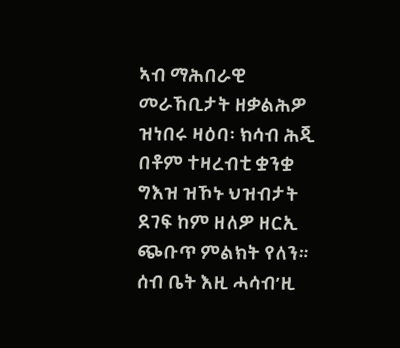ኣብ ማሕበራዊ መራኸቢታት ዘቃልሕዎ ዝነበሩ ዛዕባ፡ ክሳብ ሕጂ በቶም ተዛረብቲ ቋንቋ ግእዝ ዝኾኑ ህዝብታት ደገፍ ከም ዘለዎ ዘርኢ ጭቡጥ ምልክት የለን። ሰብ ቤት እዚ ሓሳብ’ዚ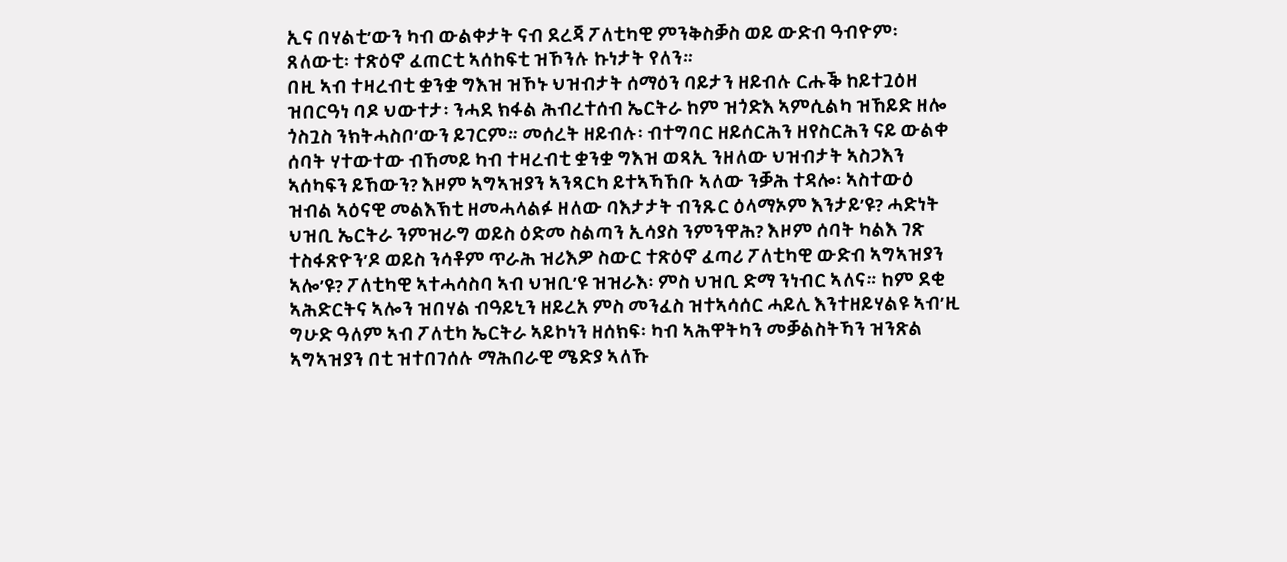ኢና በሃልቲ’ውን ካብ ውልቀታት ናብ ደረጃ ፖለቲካዊ ምንቅስቓስ ወይ ውድብ ዓብዮም፡ ጸለውቲ፡ ተጽዕኖ ፈጠርቲ ኣሰከፍቲ ዝኾንሉ ኩነታት የለን።
በዚ ኣብ ተዛረብቲ ቋንቋ ግእዝ ዝኾኑ ህዝብታት ሰማዕን ባይታን ዘይብሉ ርሑቕ ከይተጓዕዘ ዝበርዓነ ባዶ ህውተታ፡ ንሓደ ክፋል ሕብረተሰብ ኤርትራ ከም ዝጎድእ ኣምሲልካ ዝኸይድ ዘሎ ጎስጓስ ንክትሓስቦ’ውን ይገርም። መሰረት ዘይብሉ፡ ብተግባር ዘይሰርሕን ዘየስርሕን ናይ ውልቀ ሰባት ሃተውተው ብኸመይ ካብ ተዛረብቲ ቋንቋ ግእዝ ወጻኢ ንዘለው ህዝብታት ኣስጋእን ኣሰካፍን ይኸውን? እዞም ኣግኣዝያን ኣንጻርካ ይተኣኻኸቡ ኣለው ንቓሕ ተዳሎ፡ ኣስተውዕ ዝብል ኣዕናዊ መልእኽቲ ዘመሓላልፉ ዘለው ባእታታት ብንጹር ዕላማኦም እንታይ’ዩ? ሓድነት ህዝቢ ኤርትራ ንምዝራግ ወይስ ዕድመ ስልጣን ኢሳያስ ንምንዋሕ? እዞም ሰባት ካልእ ገጽ ተስፋጽዮን’ዶ ወይስ ንሳቶም ጥራሕ ዝሪእዎ ስውር ተጽዕኖ ፈጣሪ ፖለቲካዊ ውድብ ኣግኣዝያን ኣሎ’ዩ? ፖለቲካዊ ኣተሓሳስባ ኣብ ህዝቢ’ዩ ዝዝራእ፡ ምስ ህዝቢ ድማ ንነብር ኣለና። ከም ደቂ ኣሕድርትና ኣሎን ዝበሃል ብዓይኒን ዘይረአ ምስ መንፈስ ዝተኣሳሰር ሓይሊ እንተዘይሃልዩ ኣብ’ዚ ግሁድ ዓለም ኣብ ፖለቲካ ኤርትራ ኣይኮነን ዘሰክፍ፡ ካብ ኣሕዋትካን መቓልስትኻን ዝንጽል ኣግኣዝያን በቲ ዝተበገሰሉ ማሕበራዊ ሜድያ ኣለኹ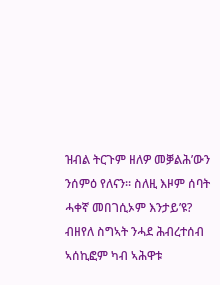ዝብል ትርጉም ዘለዎ መቓልሕ’ውን ንሰምዕ የለናን። ስለዚ እዞም ሰባት ሓቀኛ መበገሲኦም እንታይ’ዩ?
ብዘየለ ስግኣት ንሓደ ሕብረተሰብ ኣሰኪፎም ካብ ኣሕዋቱ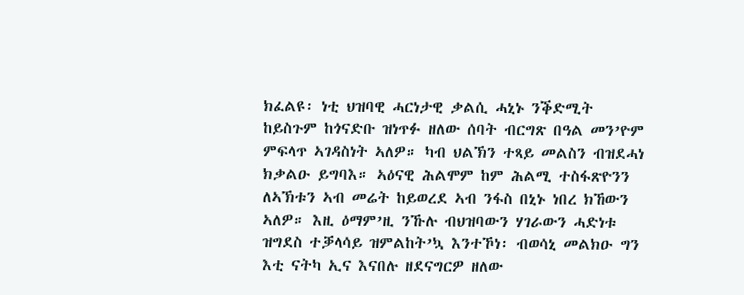ክፈልዩ፡ ነቲ ህዝባዊ ሓርነታዊ ቃልሲ ሓኒኑ ንቕድሚት ከይስጉም ከጎናድቡ ዝነጥፉ ዘለው ሰባት ብርግጽ በዓል መን’ዮም ምፍላጥ ኣገዳስነት ኣለዎ። ካብ ህልኽን ተጻይ መልስን ብዝደሓነ ክቃልዑ ይግባእ። ኣዕናዊ ሕልሞም ከም ሕልሚ ተስፋጽዮንን ለኣኽቱን ኣብ መሬት ከይወረደ ኣብ ንፋስ በኒኑ ነበረ ክኸውን ኣለዎ። እዚ ዕማም’ዚ ንኹሉ ብህዝባውን ሃገራውን ሓድነቱ ዝግደስ ተቓላሳይ ዝምልከት’ኳ እንተኾነ፡ ብወሳኒ መልክዑ ግን እቲ ናትካ ኢና እናበሉ ዘደናግርዎ ዘለው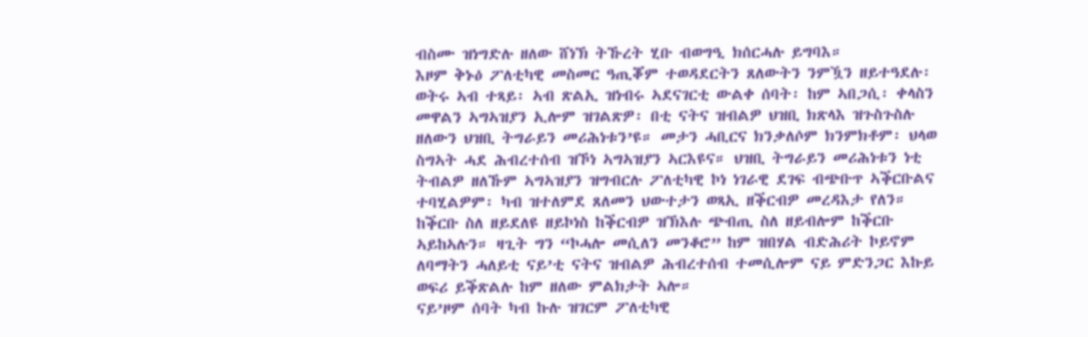ብስሙ ዝነግድሉ ዘለው ሸነኽ ትኹረት ሂቡ ብወግዒ ክሰርሓሉ ይግባእ።
እዞም ቅኑዕ ፖለቲካዊ መስመር ዓጢቖም ተወዳደርትን ጸለውትን ንምዃን ዘይተዓደሉ፡ ወትሩ ኣብ ተጻይ፡ ኣብ ጽልኢ ዝነብሩ ኣደናገርቲ ውልቀ ሰባት፡ ከም ኣበጋሲ፡ ቀላስን መዋልን ኣግኣዝያን ኢሎም ዝገልጽዎ፡ በቲ ናትና ዝብልዎ ህዝቢ ክጽላእ ዝጉስጉስሉ ዘለውን ህዝቢ ትግራይን መሪሕነቱን’ዩ። መታን ሓቢርና ክንቃለሶም ክንምክቶም፡ ህላወ ስግኣት ሓደ ሕብረተሰብ ዝኾነ ኣግኣዝያን ኣርእዩና። ህዝቢ ትግራይን መሪሕነቱን ነቲ ትብልዎ ዘለኹም ኣግኣዝያን ዝግብርሉ ፖለቲካዊ ኮነ ነገራዊ ደገፍ ብጭቡጥ ኣቕርቡልና ተባሂልዎም፡ ካብ ዝተለምደ ጸለመን ህውተታን ወጻኢ ዘቕርብዎ መረዳእታ የለን። ከቕርቡ ስለ ዘይደለዩ ዘይኮነስ ከቕርብዎ ዝኽእሉ ጭብጢ ስለ ዘይብሎም ከቕርቡ ኣይከኣሉን። ዛጊት ግን “ኮሓሎ መሲለን መንቆሮ” ከም ዝበሃል ብድሕሪት ኮይኖም ለባማትን ሓለይቲ ናይ’ቲ ናትና ዝብልዎ ሕብረተሰብ ተመሲሎም ናይ ምድንጋር እኩይ ወፍሪ ይቕጽልሉ ከም ዘለው ምልክታት ኣሎ።
ናይ’ዞም ሰባት ካብ ኩሉ ዝገርም ፖለቲካዊ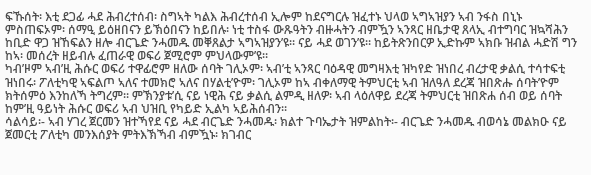ፍኹሰት፡ እቲ ደጋፊ ሓደ ሕብረተሰብ፡ ስግኣት ካልእ ሕብረተሰብ ኢሎም ከደናግርሉ ዝፈተኑ ህላወ ኣግኣዝያን ኣብ ንፋስ በኒኑ ምስጠፍኦም፡ ሰማዒ ይዕዘበናን ይኽዕበናን ከይበሉ፡ ነቲ ተስፋ ውጹዓትን ብዙሓትን ብምዃን ኣንጻር ዘቤታዊ ጸላኢ ብተግባር ዝኳሻሕን ከቢድ ዋጋ ዝኸፍልን ዘሎ ብርጌድ ንሓመዱ መቐጸልታ ኣግኣዝያን’ዩ። ናይ ሓደ ወገን’ዩ። ከይትጽንበርዎ ኢድኩም ኣክቡ ዝብል ሓድሽ ግን ከኣ፡ መሰረት ዘይብሉ ፈጠራዊ ወፍሪ ጀሚሮም ምህላውም’ዩ።
ካብ’ዞም ኣብ’ዚ ሕሱር ወፍሪ ተዋፊሮም ዘለው ሰባት ገሊኦም፡ ኣብ’ቲ ኣንጻር ባዕዳዊ መግዛእቲ ዝካየድ ዝነበረ ብረታዊ ቃልሲ ተሳተፍቲ ዝነበሩ፡ ፖለቲካዊ ኣፍልጦ ኣለና ተመክሮ ኣለና በሃልቲ’ዮም፡ ገሊኦም ከኣ ብቀለማዊ ትምህርቲ ኣብ ዝለዓለ ደረጃ ዝበጽሑ ሰባት’ዮም ክትሰምዕ እንከለኻ ትግረም። ምኽንያቱ’ሲ ናይ ነዊሕ ናይ ቃልሲ ልምዲ ዘለዎ፡ ኣብ ላዕለዋይ ደረጃ ትምህርቲ ዝበጽሐ ሰብ ወይ ሰባት ከም’ዚ ዓይነት ሕሱር ወፍሪ ኣብ ህዝቢ የካይድ ኢልካ ኣይሕሰብን።
ሳልሳይ፡- ኣብ ሃገረ ጀርመን ዝተኻየደ ናይ ሓደ ብርጌድ ንሓመዱ፡ ክልተ ጉባኤታት ዝምልከት፡- ብርጌድ ንሓመዱ ብወሳኔ መልክዑ ናይ ጀመርቲ ፖለቲካ መንእሰያት ምትእኽኻብ ብምዃኑ፡ ክገብር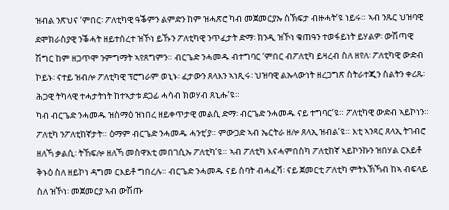ዝብል ንጽህና ‘ምበር፡ ፖለቲካዊ ዓቕምን ልምድን ከም ዝሓጽሮ ካብ መጀመርያኡ ስኽፍታ ብዙሓት’ዩ ነይሩ። ኣብ ንጹር ህዝባዊ ደሞክራስያዊ ንቕሓት ዘይተሰረተ ዝኾነ ይኹን ፖለቲካዊ ንጥፈታት ድማ፡ ክንዲ ዝኾነ ቁጠዓን ተወፋይነት ይሃልዎ፡ ውሽጣዊ ሽግር ከም ዘጋጥሞ ንምግማት ኣየጸግምን። ብርጌድ ንሓመዱ ብተግባር ‘ምበር ብፖለቲካ ይዛረብ ስለ ዘየለ፡ ፖለቲካዊ ውድብ ኮይኑ፡ ናተይ ዝብሎ ፖለቲካዊ ፕሮግራም ወኒኑ፡ ፈታውን ጸላእን ኣነጺሩ፡ ህዝባዊ ልኡላውነት ዘረጋግጽ ስትራተጂን ስልትን ቀሪጹ፡ ሕጋዊ ትካላዊ ተሓታትነት ከተኣታቱ ደጋፊ ሓሳብ ክወሃብ ጸኒሑ’ዩ።
ካብ ብርጌድ ንሓመዱ ዝስማዕ ዝነበረ ዘይቀጥታዊ መልሲ ድማ፡ ብርጌድ ንሓመዱ ናይ ተግባር’ዩ። ፖለቲካዊ ውድብ ኣይኮነን። ፖለቲካ ንፖለቲከኛታት። ዕማም ብርጌድ ንሓመዱ ሓንቲ’ያ። ምውጋድ ኣብ ኤርትራ ዘሎ ጸላኢ ዝብል’ዩ። እቲ ኣንጻር ጸላኢ ትገብሮ ዘለኻ ቃልሲ፡ ትኸፍሎ ዘለኻ መስዋእቲ መበገሲኡ ፖለቲካ’ዩ። ኣብ ፖለቲካ እናሓምበስካ ፖለቲከኛ ኣይኮንኩን ዝበሃል ርእይቶ ቅኑዕ ስለ ዘይኮነ ዳግመ ርእይቶ ግበረሉ። ብርጌድ ንሓመዱ ናይ ሰባት ብሓፈሻ፡ ናይ ጀመርቲ ፖለቲካ ምትእኽኻብ ከኣ ብፍላይ ስለ ዝኾነ፡ መጀመርያ ኣብ ውሽጡ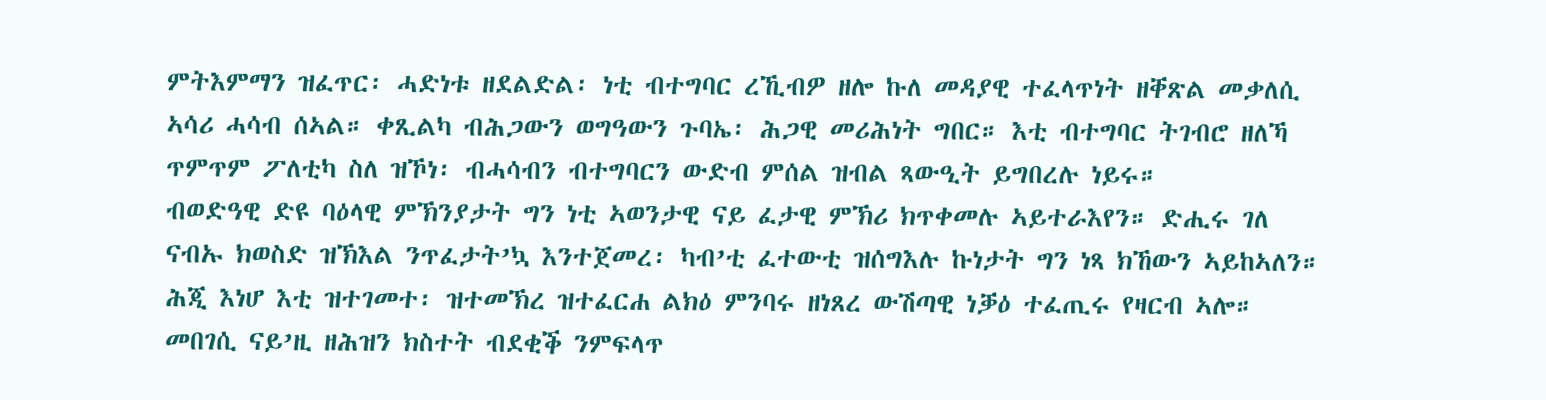ምትእምማን ዝፈጥር፡ ሓድነቱ ዘደልድል፡ ነቲ ብተግባር ረኺብዎ ዘሎ ኩለ መዳያዊ ተፈላጥነት ዘቐጽል መቃለሲ ኣሳሪ ሓሳብ ሰኣል። ቀጺልካ ብሕጋውን ወግዓውን ጉባኤ፡ ሕጋዊ መሪሕነት ግበር። እቲ ብተግባር ትገብሮ ዘለኻ ጥምጥም ፖለቲካ ስለ ዝኾነ፡ ብሓሳብን ብተግባርን ውድብ ምሰል ዝብል ጻውዒት ይግበረሉ ነይሩ።
ብወድዓዊ ድዩ ባዕላዊ ምኽንያታት ግን ነቲ ኣወንታዊ ናይ ፈታዊ ምኽሪ ክጥቀመሉ ኣይተራእየን። ድሒሩ ገለ ናብኡ ክወስድ ዝኽእል ንጥፈታት’ኳ እንተጀመረ፡ ካብ’ቲ ፈተውቲ ዝሰግእሉ ኩነታት ግን ነጻ ክኸውን ኣይከኣለን። ሕጂ እነሆ እቲ ዝተገመተ፡ ዝተመኽረ ዝተፈርሐ ልክዕ ምንባሩ ዘነጸረ ውሽጣዊ ነቓዕ ተፈጢሩ የዛርብ ኣሎ። መበገሲ ናይ’ዚ ዘሕዝን ክስተት ብደቂቕ ንምፍላጥ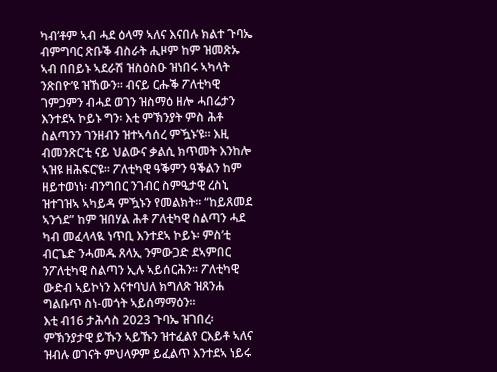ካብ’ቶም ኣብ ሓደ ዕላማ ኣለና እናበሉ ክልተ ጉባኤ ብምግባር ጽቡቕ ብስራት ሒዞም ከም ዝመጽኡ ኣብ በበይኑ ኣደራሽ ዝስዕስዑ ዝነበሩ ኣካላት ንጽበዮ’ዩ ዝኸውን። ብናይ ርሑቕ ፖለቲካዊ ገምጋምን ብሓደ ወገን ዝስማዕ ዘሎ ሓበሬታን እንተደኣ ኮይኑ ግን፡ እቲ ምኽንያት ምስ ሕቶ ስልጣንን ገንዘብን ዝተኣሳሰረ ምዃኑ’ዩ። እዚ ብመንጽር’ቲ ናይ ህልውና ቃልሲ ክጥመት እንከሎ ኣዝዩ ዘሕፍር’ዩ። ፖለቲካዊ ዓቕምን ዓቕልን ከም ዘይተወነነ፡ ብንግበር ንገብር ስምዒታዊ ረስኒ ዝተገዝኣ ኣካይዳ ምዃኑን የመልክት። “ከይጸመደ ኣንጎደ” ከም ዝበሃል ሕቶ ፖለቲካዊ ስልጣን ሓደ ካብ መፈላላዪ ነጥቢ እንተደኣ ኮይኑ፡ ምስ’ቲ ብርጌድ ንሓመዱ ጸላኢ ንምውጋድ ደኣምበር ንፖለቲካዊ ስልጣን ኢሉ ኣይሰርሕን። ፖለቲካዊ ውድብ ኣይኮነን እናተባህለ ክግለጽ ዝጸንሐ ግልቡጥ ስነ-መጎት ኣይሰማማዕን።
እቲ ብ16 ታሕሳስ 2023 ጉባኤ ዝገበረ፡ ምኽንያታዊ ይኹን ኣይኹን ዝተፈልየ ርእይቶ ኣለና ዝብሉ ወገናት ምህላዎም ይፈልጥ እንተደኣ ነይሩ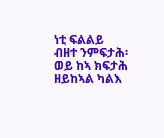ነቲ ፍልልይ ብዘተ ንምፍታሕ፡ ወይ ከኣ ክፍታሕ ዘይከኣል ካልእ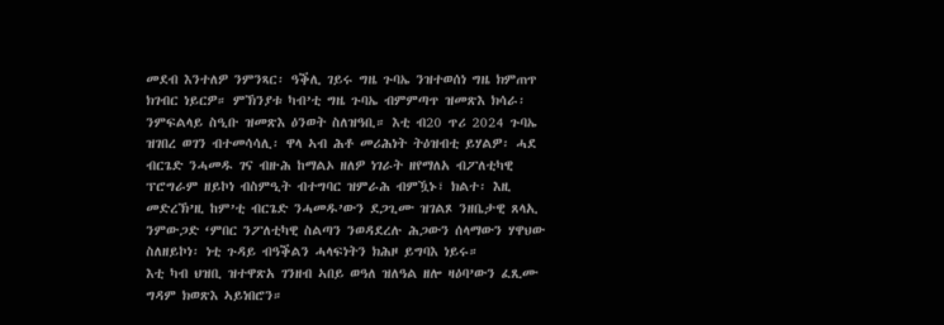መደብ እንተለዎ ንምንጻር፡ ዓቕሊ ገይሩ ግዜ ጉባኤ ንዝተወሰነ ግዜ ክምጠጥ ክገብር ነይርዎ። ምኽንያቱ ካብ’ቲ ግዜ ጉባኤ ብምምጣጥ ዝመጽእ ክሳራ፡ ንምፍልላይ ስዒቡ ዝመጽእ ዕንወት ስለዝዓቢ። እቲ ብ20 ጥሪ 2024 ጉባኤ ዝገበረ ወገን ብተመሳሳሊ፡ ዋላ ኣብ ሕቶ መሪሕነት ትዕዝብቲ ይሃልዎ፡ ሓደ ብርጌድ ንሓመዱ ገና ብዙሕ ከማልኦ ዘለዎ ነገራት ዘየማለአ ብፖለቲካዊ ፕሮግራም ዘይኮነ ብስምዒት ብተግባር ዝምራሕ ብምዃኑ፣ ክልተ፡ እዚ መድረኽ’ዚ ከም’ቲ ብርጌድ ንሓመዱ’ውን ደጋጊሙ ዝገልጾ ንዘቤታዊ ጸላኢ ንምውጋድ ‘ምበር ንፖለቲካዊ ስልጣን ንወዳደረሉ ሕጋውን ሰላማውን ሃዋህው ስለዘይኮነ፡ ነቲ ጉዳይ ብዓቕልን ሓላፍነትን ክሕዞ ይግባእ ነይሩ።
እቲ ካብ ህዝቢ ዝተዋጽአ ገንዘብ ኣበይ ወዓለ ዝለዓል ዘሎ ዛዕባ’ውን ፈጺሙ ግዳም ክወጽእ ኣይነበሮን።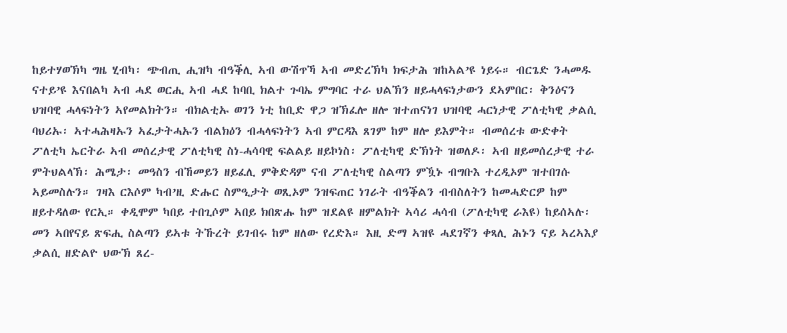ከይተሃወኽካ ግዜ ሂብካ፡ ጭብጢ ሒዝካ ብዓቕሊ ኣብ ውሽጥኻ ኣብ መድረኽካ ክፍታሕ ዝከኣል’ዩ ነይሩ። ብርጌድ ንሓመዱ ናተይ’ዩ እናበልካ ኣብ ሓደ ወርሒ ኣብ ሓደ ከባቢ ክልተ ጉባኤ ምግባር ተራ ህልኽን ዘይሓላፍነታውን ደኣምበር፡ ቅንዕናን ህዝባዊ ሓላፍነትን ኣየመልክትን። ብክልቲኡ ወገን ነቲ ከቢድ ዋጋ ዝኽፈሎ ዘሎ ዝተጠናነገ ህዝባዊ ሓርነታዊ ፖለቲካዊ ቃልሲ ባህሪኡ፡ ኣተሓሕዛኡን ኣፈታትሓኡን ብልክዕን ብሓላፍነትን ኣብ ምርዳእ ጸገም ከም ዘሎ ይእምት። ብመሰረቱ ውድቀት ፖለቲካ ኤርትራ ኣብ መሰረታዊ ፖለቲካዊ ስነ-ሓሳባዊ ፍልልይ ዘይኮነስ፡ ፖለቲካዊ ድኽነት ዝወለዶ፡ ኣብ ዘይመሰረታዊ ተራ ምትህልላኽ፡ ሕሜታ፡ መዓስን ብኸመይን ዘይፈሊ ምቅድዳም ናብ ፖለቲካዊ ስልጣን ምዃኑ ብግቡእ ተረዲኦም ዝተበገሱ ኣይመስሉን። ገዛእ ርእሶም ካብ’ዚ ድሑር ስምዒታት ወጺኦም ንዝፍጠር ነገራት ብዓቕልን ብብስለትን ከመሓድርዎ ከም ዘይተዳለው የርኢ። ቀዲሞም ካበይ ተበጊሶም ኣበይ ክበጽሑ ከም ዝደልዩ ዘምልክት ኣሳሪ ሓሳብ (ፖለቲካዊ ራእዩ) ከይሰኣሉ፡ መን ኣበየናይ ጽፍሒ ስልጣን ይኣቱ ትኹረት ይገብሩ ከም ዘለው የረድእ። እዚ ድማ ኣዝዩ ሓደገኛን ቀጻሊ ሕኑን ናይ ኣረኣእያ ቃልሲ ዘድልዮ ህውኽ ጸረ-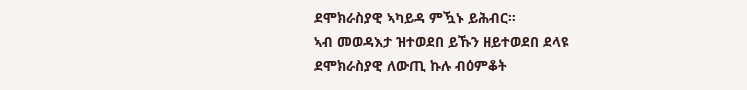ደሞክራስያዊ ኣካይዳ ምዃኑ ይሕብር።
ኣብ መወዳእታ ዝተወደበ ይኹን ዘይተወደበ ደላዩ ደሞክራስያዊ ለውጢ ኩሉ ብዕምቆት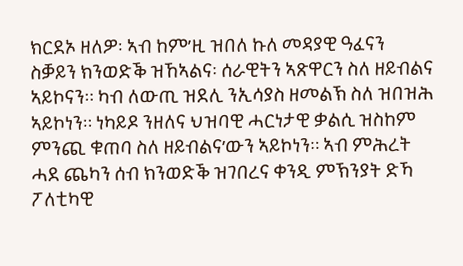ክርደኦ ዘለዎ፡ ኣብ ከም’ዚ ዝበለ ኩለ መዳያዊ ዓፈናን ስቓይን ክንወድቕ ዝኸኣልና፡ ሰራዊትን ኣጽዋርን ስለ ዘይብልና ኣይኮናን። ካብ ለውጢ ዝደሊ ንኢሳያስ ዘመልኽ ስለ ዝበዝሕ ኣይኮነን። ነካይዶ ንዘለና ህዝባዊ ሓርነታዊ ቃልሲ ዝስከም ምንጪ ቁጠባ ስለ ዘይብልና’ውን ኣይኮነን። ኣብ ምሕረት ሓደ ጨካን ሰብ ክንወድቕ ዝገበረና ቀንዲ ምኽንያት ድኻ ፖለቲካዊ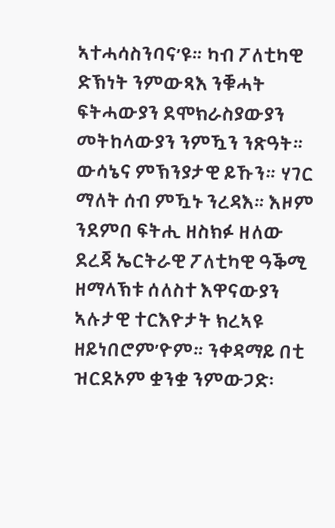ኣተሓሳስንባና’ዩ። ካብ ፖለቲካዊ ድኽነት ንምውጻእ ንቑሓት ፍትሓውያን ደሞክራስያውያን መትከላውያን ንምዃን ንጽዓት። ውሳኔና ምኽንያታዊ ይኹን። ሃገር ማለት ሰብ ምዃኑ ንረዳእ። እዞም ንደምበ ፍትሒ ዘስክፉ ዘለው ደረጃ ኤርትራዊ ፖለቲካዊ ዓቕሚ ዘማላኽቱ ሰለስተ እዋናውያን ኣሉታዊ ተርእዮታት ክረኣዩ ዘይነበሮም’ዮም። ንቀዳማይ በቲ ዝርደኦም ቋንቋ ንምውጋድ፡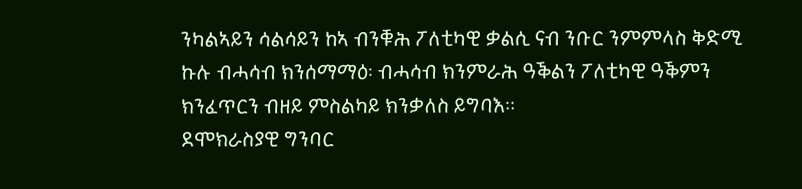ንካልኣይን ሳልሳይን ከኣ ብንቑሕ ፖለቲካዊ ቃልሲ ናብ ንቡር ንምምላስ ቅድሚ ኩሉ ብሓሳብ ክንሰማማዕ፡ ብሓሳብ ክንምራሕ ዓቕልን ፖለቲካዊ ዓቕምን ክንፈጥርን ብዘይ ምስልካይ ክንቃለስ ይግባእ።
ደሞክራስያዊ ግንባር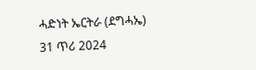ሓድነት ኤርትራ (ደግሓኤ)
31 ጥሪ 2024